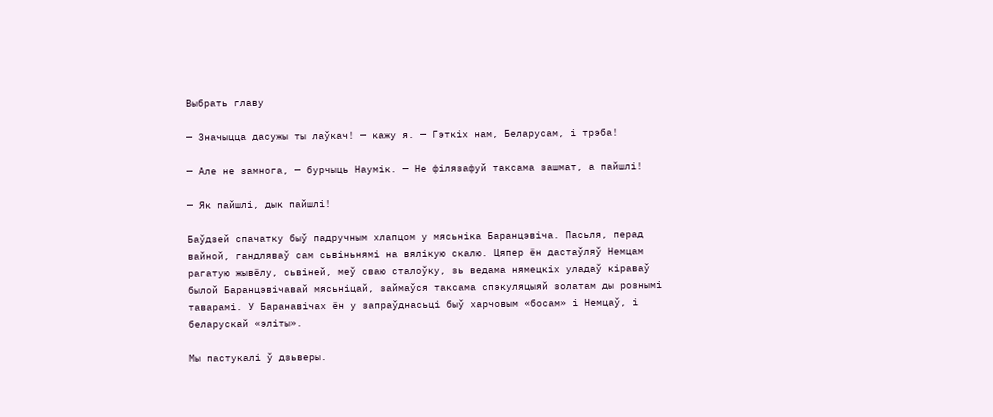Выбрать главу

— Значыцца дасужы ты лаўкач! — кажу я. — Гэткіх нам, Беларусам, і трэба!

— Але не замнога, — бурчыць Наумік. — Не філязафуй таксама зашмат, а пайшлі!

— Як пайшлі, дык пайшлі!

Баўдзей спачатку быў падручным хлапцом у мясьніка Баранцэвіча. Пасьля, перад вайной, гандляваў сам сьвіньнямі на вялікую скалю. Цяпер ён дастаўляў Немцам рагатую жывёлу, сьвіней, меў сваю сталоўку, зь ведама нямецкіх уладаў кіраваў былой Баранцэвічавай мясьніцай, займаўся таксама спэкуляцыяй золатам ды рознымі таварамі. У Баранавічах ён у запраўднасьці быў харчовым «босам» і Немцаў, і беларускай «эліты».

Мы пастукалі ў дзьверы.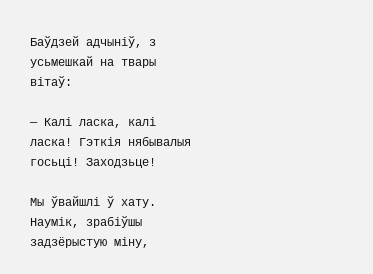Баўдзей адчыніў, з усьмешкай на твары вітаў:

— Калі ласка, калі ласка! Гэткія нябывалыя госьці! Заходзьце!

Мы ўвайшлі ў хату. Наумік, зрабіўшы задзёрыстую міну,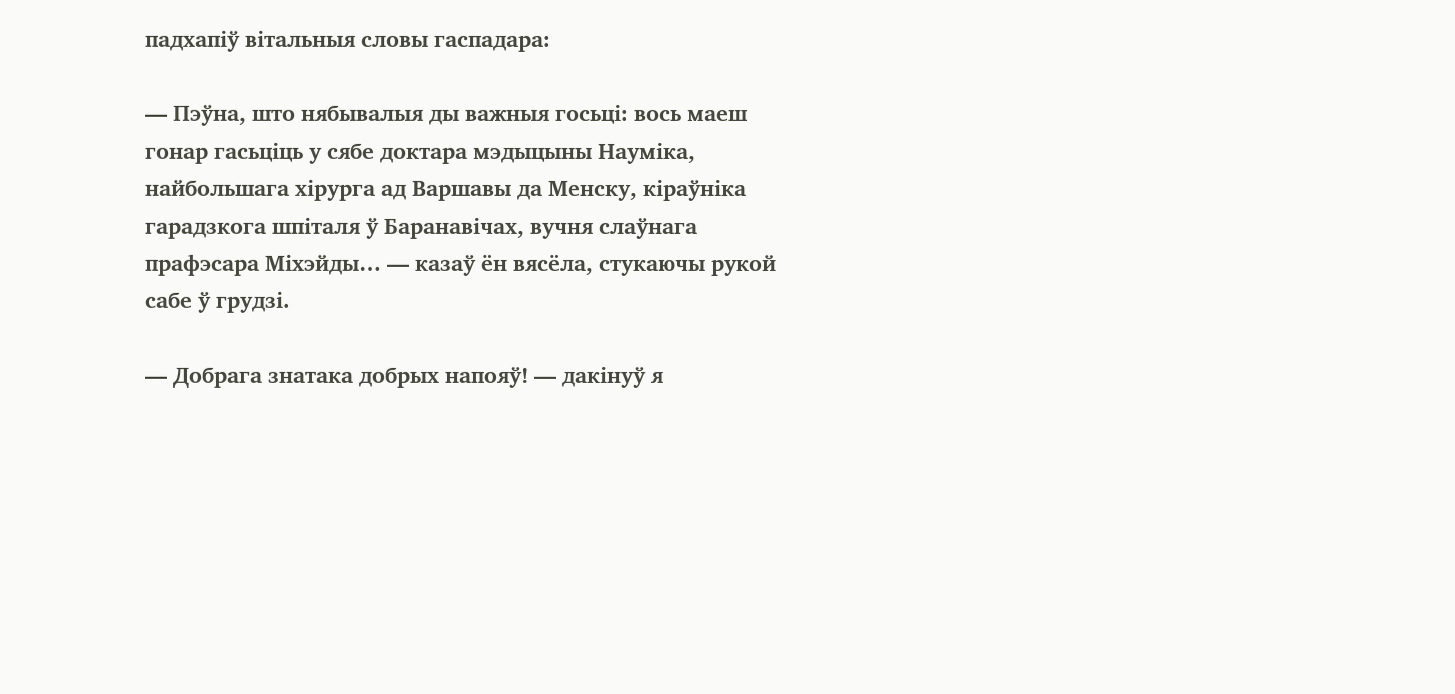падхапіў вітальныя словы гаспадара:

— Пэўна, што нябывалыя ды важныя госьці: вось маеш гонар гасьціць у сябе доктара мэдыцыны Науміка, найбольшага хірурга ад Варшавы да Менску, кіраўніка гарадзкога шпіталя ў Баранавічах, вучня слаўнага прафэсара Міхэйды… — казаў ён вясёла, стукаючы рукой сабе ў грудзі.

— Добрага знатака добрых напояў! — дакінуў я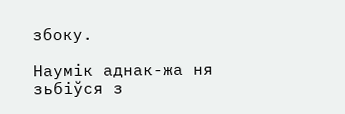збоку.

Наумік аднак-жа ня зьбіўся з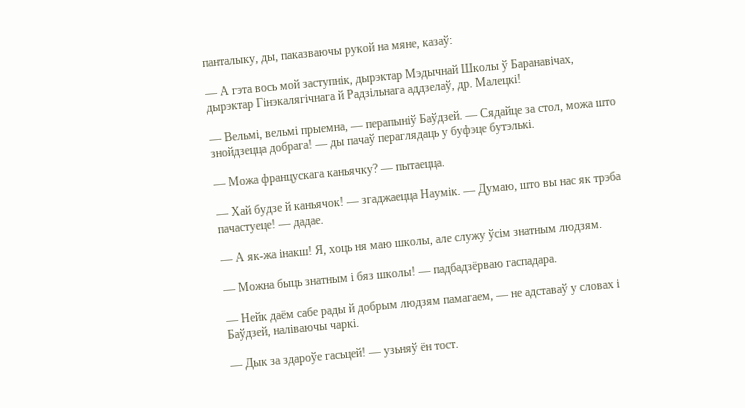панталыку, ды, паказваючы рукой на мяне, казаў:

— А гэта вось мой заступнік, дырэктар Мэдычнай Школы ў Баранавічах, дырэктар Гінэкалягічнага й Радзільнага аддзелаў, др. Малецкі!

— Вельмі, вельмі прыемна, — перапыніў Баўдзей. — Сядайце за стол, можа што знойдзецца добрага! — ды пачаў пераглядаць у буфэце бутэлькі.

— Можа францускага каньячку? — пытаецца.

— Хай будзе й каньячок! — згаджаецца Наумік. — Думаю, што вы нас як трэба пачастуеце! — дадае.

— А як-жа інакш! Я, хоць ня маю школы, але служу ўсім знатным людзям.

— Можна быць знатным і бяз школы! — падбадзёрваю гаспадара.

— Нейк даём сабе рады й добрым людзям памагаем, — не адставаў у словах і Баўдзей, наліваючы чаркі.

— Дык за здароўе гасьцей! — узьняў ён тост.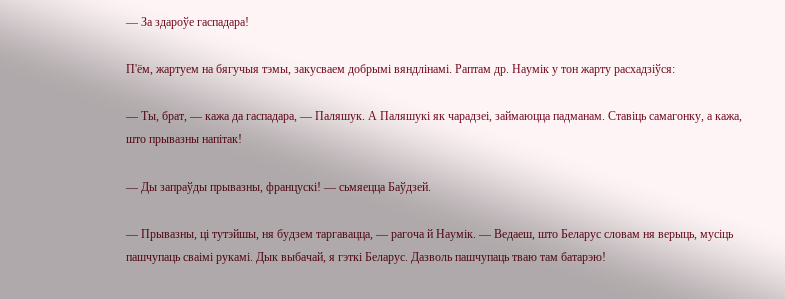— За здароўе гаспадара!

П'ём, жартуем на бягучыя тэмы, закусваем добрымі вяндлінамі. Раптам др. Наумік у тон жарту расхадзіўся:

— Ты, брат, — кажа да гаспадара, — Паляшук. А Паляшукі як чарадзеі, займаюцца падманам. Ставіць самагонку, а кажа, што прывазны напітак!

— Ды запраўды прывазны, францускі! — сьмяецца Баўдзей.

— Прывазны, ці тутэйшы, ня будзем таргавацца, — рагоча й Наумік. — Ведаеш, што Беларус словам ня верыць, мусіць пашчупаць сваімі рукамі. Дык выбачай, я гэткі Беларус. Дазволь пашчупаць тваю там батарэю!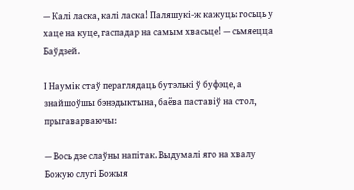— Калі ласка, калі ласка! Паляшукі-ж кажуць: госьць у хаце на куце, гаспадар на самым хвасьце! — сьмяецца Баўдзей.

І Наумік стаў пераглядаць бутэлькі ў буфэце, а знайшоўшы бэнэдыктына, баёва паставіў на стол, прыгаварваючы:

— Вось дзе слаўны напітак. Выдумалі яго на хвалу Божую слугі Божыя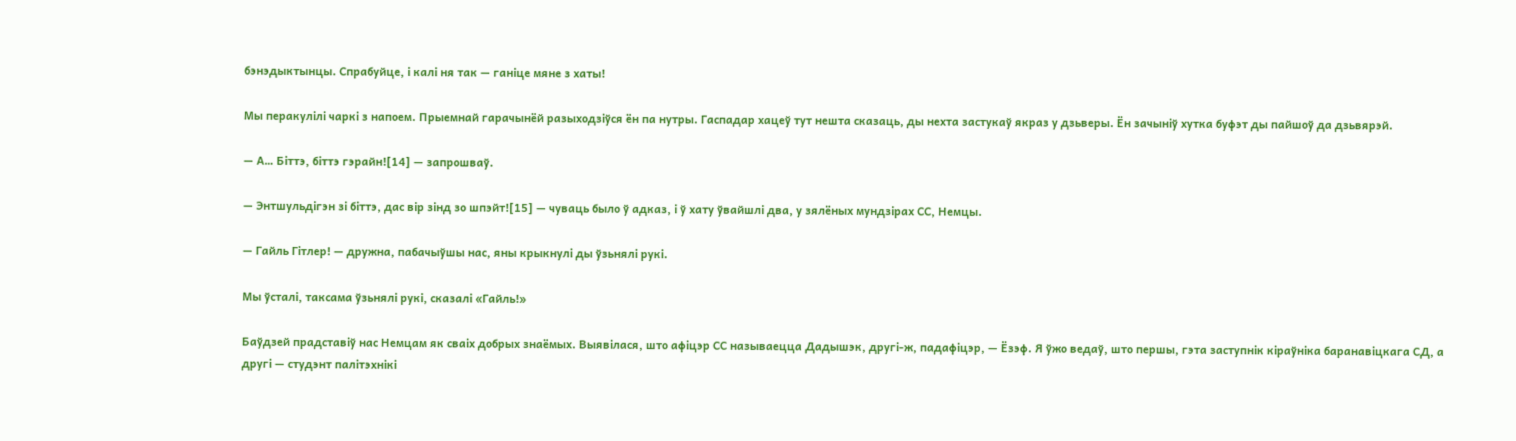бэнэдыктынцы. Спрабуйце, і калі ня так — ганіце мяне з хаты!

Мы перакулілі чаркі з напоем. Прыемнай гарачынёй разыходзіўся ён па нутры. Гаспадар хацеў тут нешта сказаць, ды нехта застукаў якраз у дзьверы. Ён зачыніў хутка буфэт ды пайшоў да дзьвярэй.

— А… Біттэ, біттэ гэрайн![14] — запрошваў.

— Энтшульдігэн зі біттэ, дас вір зінд зо шпэйт![15] — чуваць было ў адказ, і ў хату ўвайшлі два, у зялёных мундзірах СС, Немцы.

— Гайль Гітлер! — дружна, пабачыўшы нас, яны крыкнулі ды ўзьнялі рукі.

Мы ўсталі, таксама ўзьнялі рукі, сказалі «Гайль!»

Баўдзей прадставіў нас Немцам як сваіх добрых знаёмых. Выявілася, што афіцэр СС называецца Дадышэк, другі-ж, падафіцэр, — Ёзэф. Я ўжо ведаў, што першы, гэта заступнік кіраўніка баранавіцкага СД, а другі — студэнт палітэхнікі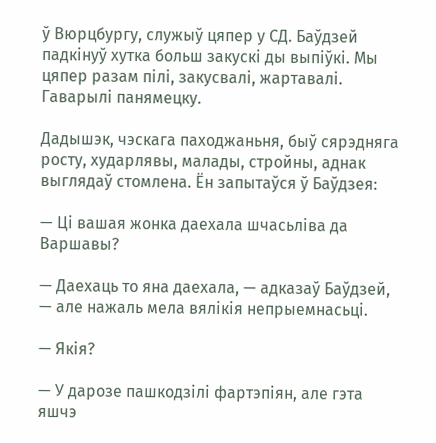ў Вюрцбургу, служыў цяпер у СД. Баўдзей падкінуў хутка больш закускі ды выпіўкі. Мы цяпер разам пілі, закусвалі, жартавалі. Гаварылі панямецку.

Дадышэк, чэскага паходжаньня, быў сярэдняга росту, хударлявы, малады, стройны, аднак выглядаў стомлена. Ён запытаўся ў Баўдзея:

— Ці вашая жонка даехала шчасьліва да Варшавы?

— Даехаць то яна даехала, — адказаў Баўдзей, — але нажаль мела вялікія непрыемнасьці.

— Якія?

— У дарозе пашкодзілі фартэпіян, але гэта яшчэ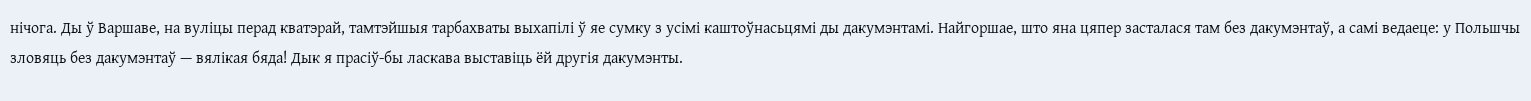нічога. Ды ў Варшаве, на вуліцы перад кватэрай, тамтэйшыя тарбахваты выхапілі ў яе сумку з усімі каштоўнасьцямі ды дакумэнтамі. Найгоршае, што яна цяпер засталася там без дакумэнтаў, а самі ведаеце: у Польшчы зловяць без дакумэнтаў — вялікая бяда! Дык я прасіў-бы ласкава выставіць ёй другія дакумэнты.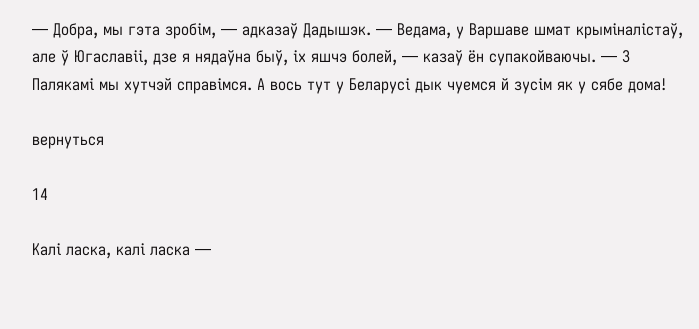— Добра, мы гэта зробім, — адказаў Дадышэк. — Ведама, у Варшаве шмат крыміналістаў, але ў Югаславіі, дзе я нядаўна быў, іх яшчэ болей, — казаў ён супакойваючы. — З Палякамі мы хутчэй справімся. А вось тут у Беларусі дык чуемся й зусім як у сябе дома!

вернуться

14

Калі ласка, калі ласка —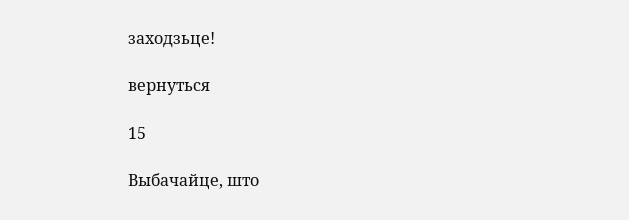заходзьце!

вернуться

15

Выбачайце, што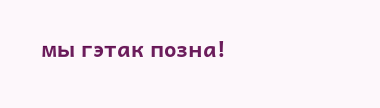мы гэтак позна!